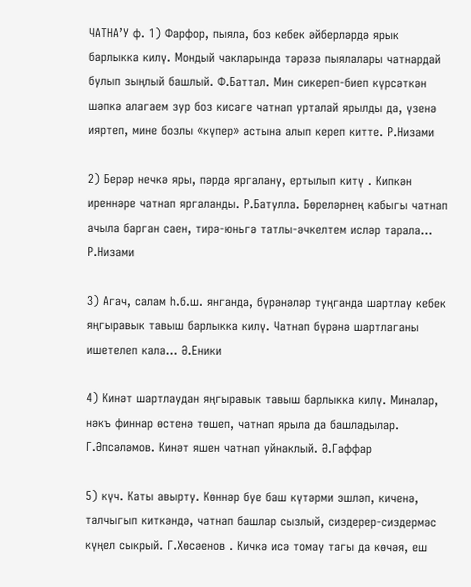ЧАТНА’У ф. 1) Фарфор, пыяла, боз кебек әйберләрдә ярык барлыкка килү. Мондый чакларында тәрәзә пыялалары чатнардай булып зыңлый башлый. Ф.Баттал. Мин сикереп-биеп күрсәткән шәпкә алагаем зур боз кисәге чатнап урталай ярылды да, үзенә ияртеп, мине бозлы «күпер» астына алып кереп китте. Р.Низами

2) Берәр нечкә яры, пәрдә яргалану, ертылып китү . Кипкән иреннәре чатнап яргаланды. Р.Батулла. Бөреләрнең кабыгы чатнап ачыла барган саен, тирә-юньгә татлы-әчкелтем исләр тарала… Р.Низами

3) Агач, салам һ.б.ш. янганда, бүрәнәләр туңганда шартлау кебек яңгыравык тавыш барлыкка килү. Чатнап бүрәнә шартлаганы ишетелеп кала... Ә.Еники

4) Кинәт шартлаудан яңгыравык тавыш барлыкка килү. Миналар, нәкъ финнар өстенә төшеп, чатнап ярыла да башладылар. Г.Әпсәләмов. Кинәт яшен чатнап уйнаклый. Ә.Гаффар

5) күч. Каты авырту. Көннәр буе баш күтәрми эшләп, киченә, талчыгып киткәндә, чатнап башлар сызлый, сиздерер-сиздермәс күңел сыкрый. Г.Хөсәенов . Кичкә исә томау тагы да көчәя, еш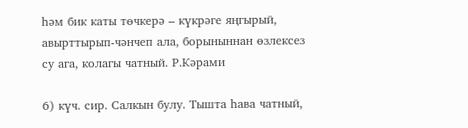һәм бик каты төчкерә – күкрәге яңгырый, авырттырып-чәнчеп ала, борыныннан өзлексез су ага, колагы чатный. Р.Кәрами

6) күч. сир. Салкын булу. Тышта һава чатный,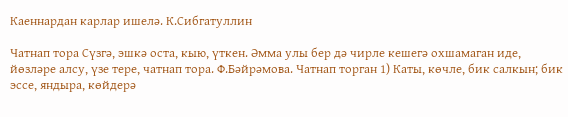Каеннардан карлар ишелә. К.Сибгатуллин

Чатнап тора Сүзгә, эшкә оста, кыю, үткен. Әмма улы бер дә чирле кешегә охшамаган иде, йөзләре алсу, үзе тере, чатнап тора. Ф.Бәйрәмова. Чатнап торган 1) Каты, көчле, бик салкын; бик эссе, яндыра, көйдерә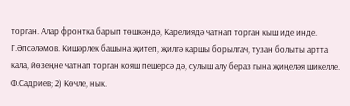торган. Алар фронтка барып төшкәндә, Карелиядә чатнап торган кыш иде инде. Г.Әпсәләмов. Кишәрлек башына җитеп, җилгә каршы борылгач, тузан болыты артта кала, йөзеңне чатнап торган кояш пешерсә дә, сулыш алу бераз гына җиңеләя шикелле. Ф.Садриев; 2) Көчле, нык.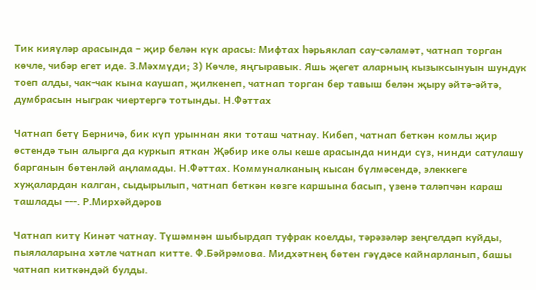Тик кияүләр арасында – җир белән күк арасы: Мифтах һәрьяклап сау-сәламәт, чатнап торган көчле, чибәр егет иде. З.Мәхмүди; 3) Көчле, яңгыравык. Яшь җегет аларның кызыксынуын шундук тоеп алды, чак-чак кына каушап, җилкенеп, чатнап торган бер тавыш белән җыру әйтә-әйтә, думбрасын ныграк чиертергә тотынды. Н.Фәттах

Чатнап бетү Берничә, бик күп урыннан яки тоташ чатнау. Кибеп, чатнап беткән комлы җир өстендә тын алырга да куркып яткан Җәбир ике олы кеше арасында нинди сүз, нинди сатулашу барганын бөтенләй аңламады. Н.Фәттах. Коммуналканың кысан бүлмәсендә, элеккеге хуҗалардан калган, сыдырылып, чатнап беткән көзге каршына басып, үзенә таләпчән караш ташлады ---. Р.Мирхәйдәров

Чатнап китү Кинәт чатнау. Түшәмнән шыбырдап туфрак коелды, тәрәзәләр зеңгелдәп куйды, пыялаларына хәтле чатнап китте. Ф.Бәйрәмова. Мидхәтнең бөтен гәүдәсе кайнарланып, башы чатнап киткәндәй булды.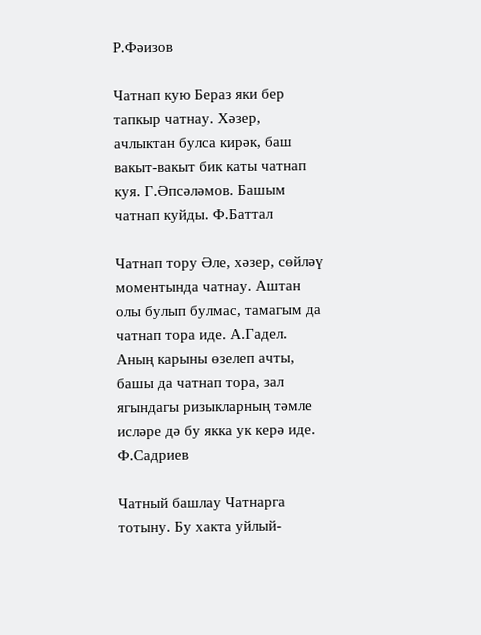Р.Фәизов

Чатнап кую Бераз яки бер тапкыр чатнау. Хәзер, ачлыктан булса кирәк, баш вакыт-вакыт бик каты чатнап куя. Г.Әпсәләмов. Башым чатнап куйды. Ф.Баттал

Чатнап тору Әле, хәзер, сөйләү моментында чатнау. Аштан олы булып булмас, тамагым да чатнап тора иде. А.Гадел. Аның карыны өзелеп ачты, башы да чатнап тора, зал ягындагы ризыкларның тәмле исләре дә бу якка ук керә иде. Ф.Садриев

Чатный башлау Чатнарга тотыну. Бу хакта уйлый-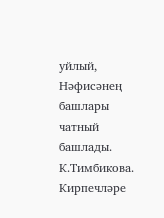уйлый, Нәфисәнең башлары чатный башлады. К.Тимбикова. Кирпечләре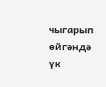чыгарып өйгәндә үк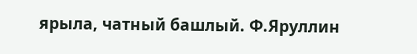ярыла, чатный башлый. Ф.Яруллин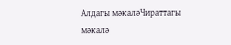Алдагы мәкаләЧираттагы мәкалә